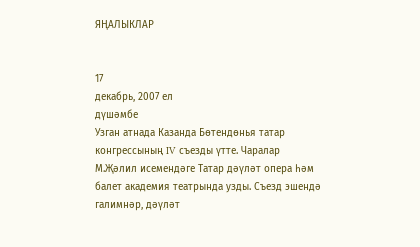ЯҢАЛЫКЛАР


17
декабрь, 2007 ел
дүшәмбе
Узган атнада Казанда Бөтендөнья татар конгрессының IV съезды үтте. Чаралар М.Җәлил исемендәге Татар дәүләт опера һәм балет академия театрында узды. Съезд эшендә галимнәр, дәүләт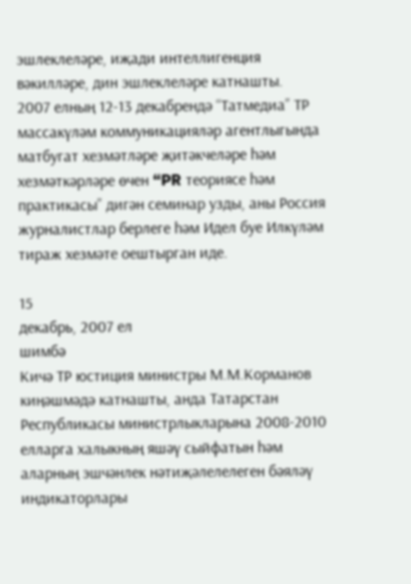эшлеклеләре, иҗади интеллигенция вәкилләре, дин эшлеклеләре катнашты.
2007 елның 12-13 декабрендә “Татмедиа” ТР массакүләм коммуникацияләр агентлыгында матбугат хезмәтләре җитәкчеләре һәм хезмәткәрләре өчен “PR теориясе һәм практикасы” дигән семинар узды, аны Россия журналистлар берлеге һәм Идел буе Илкүләм тираж хезмәте оештырган иде.

15
декабрь, 2007 ел
шимбә
Кичә ТР юстиция министры М.М.Корманов киңәшмәдә катнашты, анда Татарстан Республикасы министрлыкларына 2008-2010 елларга халыкның яшәү сыйфатын һәм аларның эшчәнлек нәтиҗәлелелеген бәяләү индикаторлары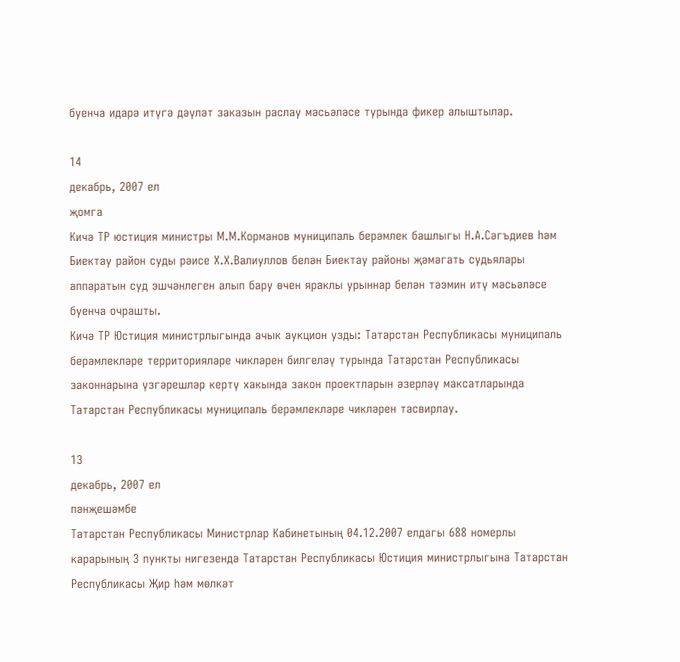буенча идарә итүгә дәүләт заказын раслау мәсьәләсе турында фикер алыштылар.

14
декабрь, 2007 ел
җомга
Кичә ТР юстиция министры М.М.Корманов муниципаль берәмлек башлыгы Н.А.Сәгъдиев һәм Биектау район суды рәисе Х.Х.Валиуллов белән Биектау районы җәмәгать судьялары аппаратын суд эшчәнлеген алып бару өчен яраклы урыннар белән тәэмин итү мәсьәләсе буенча очрашты.
Кичә ТР Юстиция министрлыгында ачык аукцион узды: Татарстан Республикасы муниципаль берәмлекләре территорияләре чикләрен билгеләү турында Татарстан Республикасы законнарына үзгәрешләр кертү хакында закон проектларын әзерләү максатларында Татарстан Республикасы муниципаль берәмлекләре чикләрен тасвирлау.

13
декабрь, 2007 ел
пәнҗешәмбе
Татарстан Республикасы Министрлар Кабинетының 04.12.2007 елдагы 688 номерлы карарының 3 пункты нигезендә Татарстан Республикасы Юстиция министрлыгына Татарстан Республикасы Җир һәм мөлкәт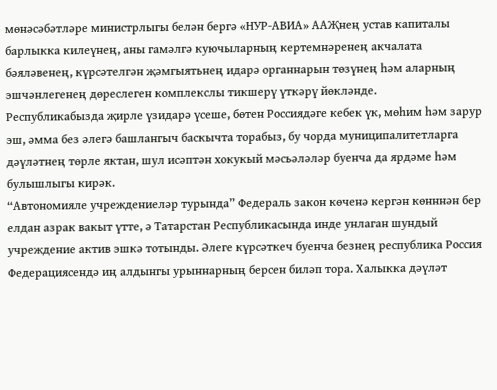мөнәсәбәтләре министрлыгы белән бергә «НУР-АВИА» ААҖнең устав капиталы барлыкка килеүнең, аны гамәлгә куючыларның кертемнәренең акчалата бәяләвенең, күрсәтелгән җәмгыятьнең идарә органнарын төзүнең һәм аларның эшчәнлегенең дөреслеген комплекслы тикшерү үткәрү йөкләнде.
Республикабызда җирле үзидарә үсеше, бөтен Россиядәге кебек үк, мөһим һәм зарур эш, әмма без әлегә башлангыч баскычта торабыз, бу чорда муниципалитетларга дәүләтнең төрле яктан, шул исәптән хокукый мәсьәләләр буенча да ярдәме һәм булышлыгы кирәк.
“Автономияле учреждениеләр турында” Федераль закон көченә кергән көнннән бер елдан азрак вакыт үтте, ә Татарстан Республикасында инде унлаган шундый учреждение актив эшкә тотынды. Әлеге күрсәткеч буенча безнең республика Россия Федерациясендә иң алдынгы урыннарның берсен биләп тора. Халыкка дәүләт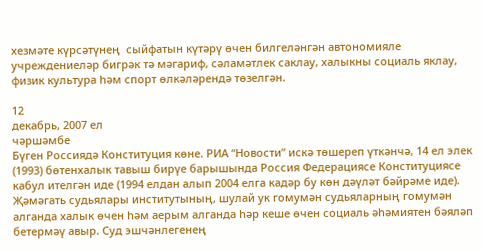хезмәте күрсәтүнең  сыйфатын күтәрү өчен билгеләнгән автономияле учреждениеләр бигрәк тә мәгариф, сәламәтлек саклау, халыкны социаль яклау, физик культура һәм спорт өлкәләрендә төзелгән.

12
декабрь, 2007 ел
чәршәмбе
Бүген Россиядә Конституция көне. РИА “Новости” искә төшереп үткәнчә, 14 ел элек (1993) бөтенхалык тавыш бирүе барышында Россия Федерациясе Конституциясе кабул ителгән иде (1994 елдан алып 2004 елга кадәр бу көн дәүләт бәйрәме иде).
Җәмәгать судьялары институтының, шулай ук гомумән судьяларның гомумән алганда халык өчен һәм аерым алганда һәр кеше өчен социаль әһәмиятен бәяләп бетермәү авыр. Суд эшчәнлегенең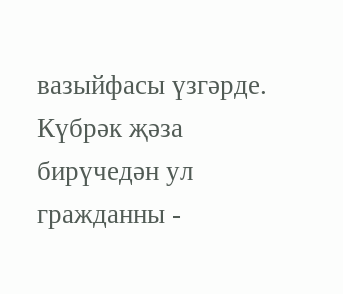вазыйфасы үзгәрде. Күбрәк җәза бирүчедән ул гражданны -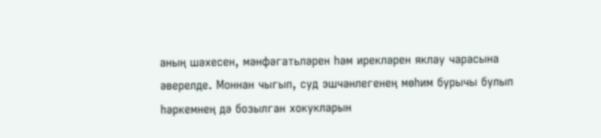аның шәхесен, мәнфәгатьләрен һәм ирекләрен яклау чарасына әверелде. Моннан чыгып, суд эшчәнлегенең мөһим бурычы булып һәркемнең дә бозылган хокукларын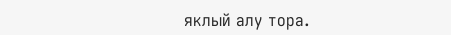яклый алу тора.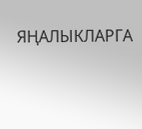ЯҢАЛЫКЛАРГА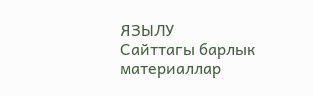ЯЗЫЛУ
Сайттагы барлык материаллар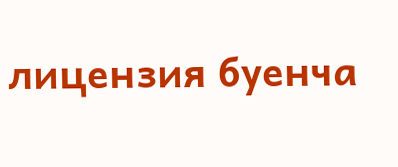лицензия буенча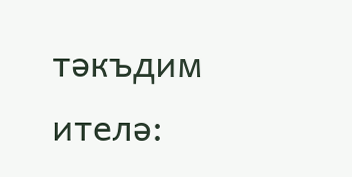тәкъдим ителә: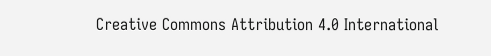Creative Commons Attribution 4.0 International